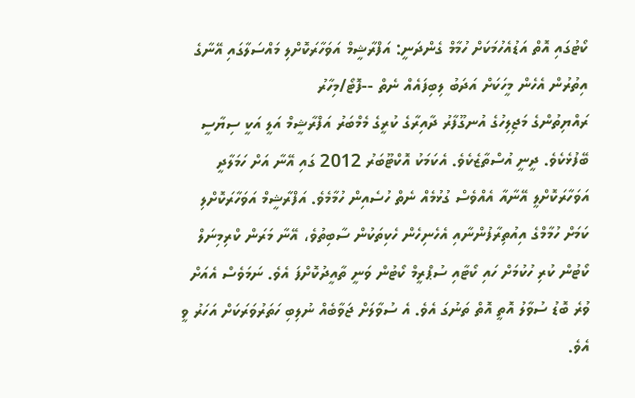ކޯޓުގައި އޮތް އަޑުއެހުމަކަށް ހުމާމް ގެންދަނީ: އަފްރާޝީމް އަވަހާރަކޮށްލި މައްސަލާގައި އޭނާގެ އިތުރުން އެހެން މީހަކަށް އަދަބު ލިބިފައެއް ނެތް --ފޮޓޯ/މިހާރު
ރައްޔިތުންގެ މަޖިލިހުގެ އުނގޫފާރު ދާއިރާގެ ކުރީގެ މެމްބަރު އަފްރާޝީމް އަލީ އަކީ ސިޔާސީ ބޭފުޅެކެވެ. ދީނީ އުސްތާޒެކެވެ. އެކަމަކު އޮކްޓޫބަރު 2012 ގައި އޭނާ އަށް ހަމަލާދީ އަވަހާރަކޮށްލީ އޭނާއާ އެއްވެސް ގުޅުމެއް ނެތް ހުސެއިން ހުމާމެވެ. އަފްރާޝީމް އަވަހާރަކޮށްލި ކަމަށް ހުމާމްގެ އިއުތިރާފުންނާއި އެހެނިހެން ހެކިތަކުން ސާބިތުވެ، އޭނާ މަރަން ކްރިމިނަލް ކޯޓުން ކުރި ހުކުމަށް ހައި ކޯޓާއި ސުޕްރީމް ކޯޓުން ވަނީ ތާއީދުކޮށްފަ އެވެ. ނަމަވެސް އެއަށް ވުރެ ބޮޑު ސުވާލު އޮތީ އޮތް ތަނުގަ އެވެ. އެ ސުވާލަށް ޖަވާބެއް ނުލިބި ހަތަރުވަރަކަށް އަހަރު ވީ އެވެ.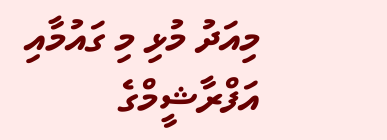މިއަދު މުޅި މި ގައުމާއި އަފްރާޝީމްގެ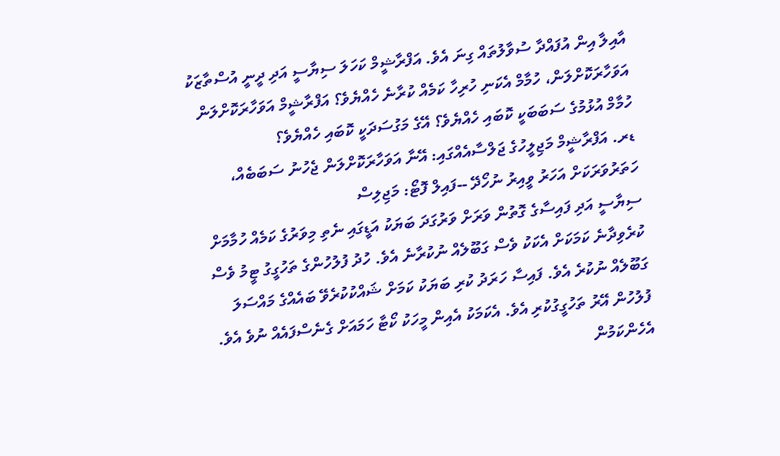އާއިލާ އިން އުފައްދާ ސުވާލުތައް ގިނަ އެވެ. އަފްރާޝީމް ކަހަލަ ސިޔާސީ އަދި ދީނީ އުސްތާޒަކު އަވަހާރަކޮށްލަން، ހުމާމް އެކަނި ހުރިހާ ކަމެއް ކުރާނެ ހެއްޔެވެ؟ އަފްރާޝީމް އަވަހާރަކޮށްލަން ހުމާމް އުޅުމުގެ ސަބަބަކީ ކޮބައި ހެއްޔެވެ؟ އޭގެ މަގުސަދަކީ ކޮބައި ހެއްޔެވެ؟
ޑރ. އަފްރާޝީމް މަޖިލީހުގެ ޖަލްސާއެއްގައި: އޭނާ އަވަހާރަކޮށްލަން ޖެހުނު ސަބަބެއް، ހަތަރުވަރަކަށް އަހަރު ވީއިރު ނުހޯދޭ --ފައިލް ފޮޓޯ: މަޖިލިސް
ސިޔާސީ އަދި ފައިސާގެ ގޮތުން ވަރަށް ވަރުގަދަ ބަޔަކު އަޑީގައި ނެތި މިވަރުގެ ކަމެއް ހުމާމަށް ކުރެވިދާނެ ކަމަކަށް އެކަކު ވެސް ގަބޫލެއް ނުކުރާނެ އެވެ. ހުދު ފުލުހުންގެ ތަހުގީގު ޓީމު ވެސް ގަބޫލެއް ނުކުރެ އެވެ. ފައިސާ ހަރަދު ކުރި ބަޔަކު ކަމަށް ޝައްކުކުރެވޭ ބައެއްގެ މައްސަލަ ފުލުހުން އޭރު ތަހުގީގުކުރި އެވެ. އެކަމަކު އެއިން މީހަކު ކޯޓާ ހަމައަށް ގެނެސްފައެއް ނުވެ އެވެ. އެހެންކަމުން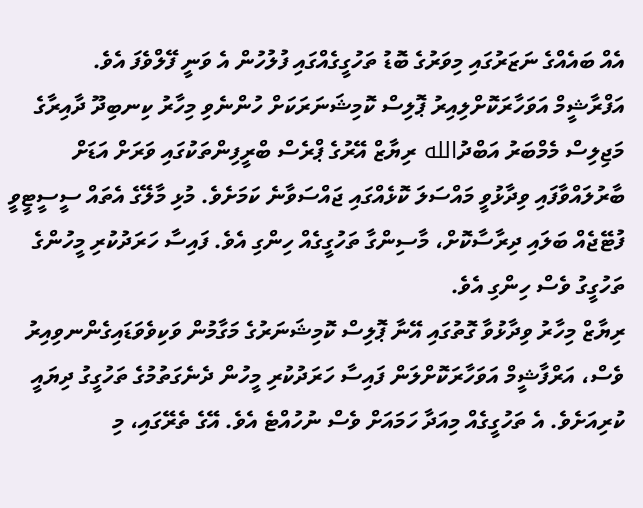އެއް ބައެއްގެ ނަޒަރުގައި މިވަރުގެ ބޮޑު ތަހުގީގެއްގައި ފުލުހުން އެ ވަނީ ފޭލްވެފަ އެވެ.
އަފްރާޝީމް އަވަހާރަކޮށްލިއިރު ޕޮލިސް ކޮމިޝަނަރަކަށް ހުންނެވި މިހާރު ކިނބިދޫ ދާއިރާގެ މަޖިލިސް މެމްބަރު އަބްދުالله ރިޔާޒް އޭރުގެ ޕްރެސް ބްރީފިންތަކުގައި ވަރަށް އަޑަށް ބާރުލައްވާފައި ވިދާޅުވީ މައްސަލަ ކޮޅެއްގައި ޖައްސަވާނެ ކަމަށެވެ. މުޅި މާލޭގެ އެތައް ސީސީޓީވީ ފުޓޭޖެއް ބަލައި ދިރާސާކޮށް، މާސިންގާ ތަހުގީގެއް ހިންގި އެވެ. ފައިސާ ހަރަދުކުރި މީހުންގެ ތަހުގީގު ވެސް ހިންގި އެވެ.
ރިޔާޒް މިހާރު ވިދާޅުވާ ގޮތުގައި އޭނާ ޕޮލިސް ކޮމިޝަނަރުގެ މަގާމުން ވަކިވެވަޑައިގެންނވިއިރު ވެސް، އަރްފާޝީމް އަވަހާރަކޮށްލަން ފައިސާ ހަރަދުކުރި މީހުން ދެނެގަތުމުގެ ތަހުގީގު ދިޔައީ ކުރިއަށެވެ. އެ ތަހުގީގެއް މިއަދާ ހަމައަށް ވެސް ނުހުއްޓެ އެވެ. އޭގެ ތެރޭގައި، މި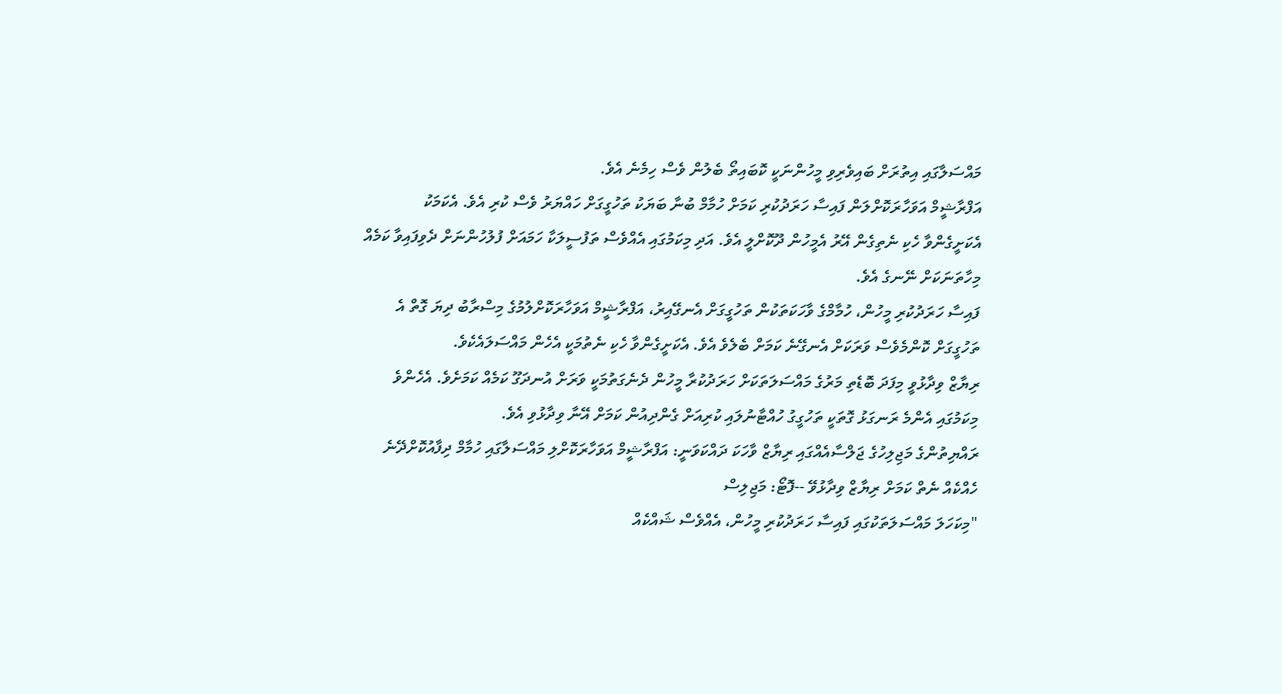މައްސަލާގައި އިތުރަށް ބައިވެރިވި މީހުންނަކީ ކޮބައިތޯ ބެލުން ވެސް ހިމެނެ އެވެ.
އަފްރާޝީމް އަވަހާރަކޮށްލަން ފައިސާ ހަރަދުކުރި ކަމަށް ހުމާމް ބުނާ ބަޔަކު ތަހުގީގަށް ހައްޔަރު ވެސް ކުރި އެވެ. އެކަމަކު އެކަށީގެންވާ ހެކި ނެތިގެން އޭރު އެމީހުން ދޫކޮށްލީ އެވެ. އަދި މިކަމުގައި އެއްވެސް ތަފުސީލަކާ ހަމައަށް ފުލުހުންނަށް ދެވިފައިވާ ކަމެއް މިހާތަނަކަށް ނޭނގެ އެވެ.
ފައިސާ ހަރަދުކުރި މީހުން، ހުމާމްގެ ވާހަކަތަކުން ތަހުގީގަށް އެނގޭއިރު، އަފްރާޝީމް އަވަހާރަކޮށްލުމުގެ މިސްރާބު ދިޔަ ގޮތް އެ ތަހުގީގަށް ކޮންމެވެސް ވަރަކަށް އެނގޭނެ ކަމަށް ބެލެވެ އެވެ. އެކަށީގެންވާ ހެކި ނެތުމަކީ އެހެން މައްސަލައެކެވެ.
ރިޔާޒް ވިދާޅުވީ މިފަދަ ބޮޑެތި މަރުގެ މައްސަލަތަކަށް ހަރަދުކުރާ މީހުން ދެނެގަތުމަކީ ވަރަށް އުނދަގޫ ކަމެއް ކަމަށެވެ. އެހެންވެ މިކަމުގައި އެންމެ ރަނގަޅު ގޮތަކީ ތަހުގީގު ހުއްޓާނުލައި ކުރިއަށް ގެންދިއުން ކަމަށް އޭނާ ވިދާޅުވި އެވެ.
ރައްޔިތުންގެ މަޖިލިހުގެ ޖަލްސާއެއްގައި ރިޔާޒް ވާހަކަ ދައްކަވަނީ: އަފްރާޝީމް އަވަހާރަކޮށްލި މައްސަލާގައި ހުމާމް ދިފާއުކޮށްދޭނެ ހެއްކެއް ނެތް ކަމަށް ރިޔާޒް ވިދާޅުވޭ --ފޮޓޯ: މަޖިލިސް
"މިކަހަލަ މައްސަލަތަކުގައި ފައިސާ ހަރަދުކުރި މީހުން، އެއްވެސް ޝައްކެއް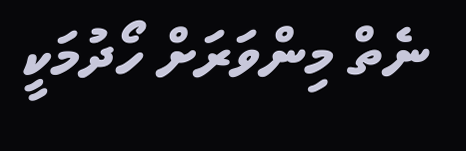ނެތް މިންވަރަށް ހޯދުމަކީ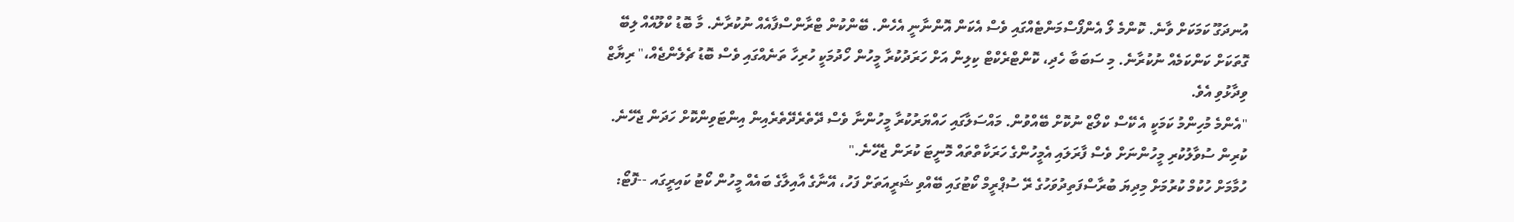އުނދަގޫ ކަމަކަށް ވާނެ. ކޮންމެ ލޯ އެންފޯސްމަންޓެއްގައި ވެސް އެކަން އޮންނާނީ އެހެން. ބޭންކުން ޓްރާންސްފާއެއް ނުކުރާނެ. މާ ބޮޑު ކްލޫއެއް ލިބޭ ގޮތަކަށް ކަންކަމެއް ނުކުރާނެ. މި ސަބަބާ ހެދި، ކޮންޓްރެކްޓް ކިލިން އަށް ހަރަދުކުރާ މީހުން ހޯދުމަކީ ހުރިހާ ތަނެއްގައި ވެސް ބޮޑު ޗެލެންޖެއް،" ރިޔާޒް ވިދާޅުވި އެވެ.
"އެންމެ މުހިންމު ކަމަކީ އެ ކޭސް ކްލޯޒް ނުކޮށް ބޭއްވުން. މައްސަލާގައި ހައްޔަރުކުރާ މީހުންނާ ވެސް ދޭތެރެދޭތެރެއިން އިންޓަވިންކޮށް ހަދަން ޖެހޭނެ. ކުރިން ސުވާލުކުރި މީހުންނަށް ވެސް ފާރަލައި އެމީހުންގެ ހަރަކާތްތައް މޮނީޓަ ކުރަން ޖެހޭނެ."
ހުމާމަށް ހުކުމް ކުރުމަށް މިދިޔަ ބުރާސްފަތިދުވަހުގެ ރޭ ސުޕްރީމް ކޯޓުގައި ބޭއްވި ޝަރީއަތަށް ފަހު، އޭނާގެ އާއިލާގެ ބައެއް މީހުން ކޯޓު ކައިރީގައ --ފޮޓޯ: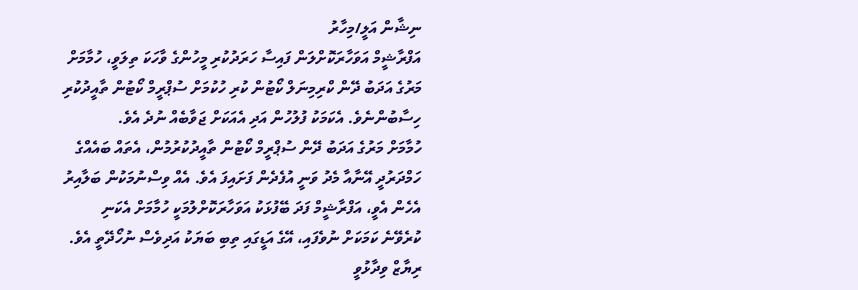ނިޝާން އަލީ/މިހާރު
އަފްރާޝީމް އަވަހާރަކޮށްލަން ފައިސާ ހަރަދުކުރި މީހުންގެ ވާހަކަ ތިލަވީ، ހުމާމަށް މަރުގެ އަދަބު ދޭން ކްރިމިނަލް ކޯޓުން ކުރި ހުކުމަށް ސުޕްރީމް ކޯޓުން ތާއީދުކުރި ހިސާބުންނެވެ. އެކަމަކު ފުލުހުން އަދި އެއަކަށް ޖަވާބެއް ނުދެ އެވެ.
ހުމާމަށް މަރުގެ އަދަބު ދޭން ސުޕްރީމް ކޯޓުން ތާއީދުކުރުމުން، އެތައް ބައެއްގެ ހަމްދަރުދީ އޭނާއާ މެދު ވަނީ އުފެދެން ފަށައިފަ އެވެ. އެއް ވިސްނުމަކުން ބަލާއިރު އެހެން އެވީ، އަފްރާޝީމް ފަދަ ބޭފުޅަކު އަވަހާރަކޮށްލުމަކީ ހުމާމަށް އެކަނި ކުރެވޭނެ ކަމަކަށް ނުވެފައި، އޭގެ އަޑީގައި ތިބި ބަޔަކު އަދިވެސް ނުހޯދޭތީ އެވެ.
ރިޔާޒް ވިދާޅުވީ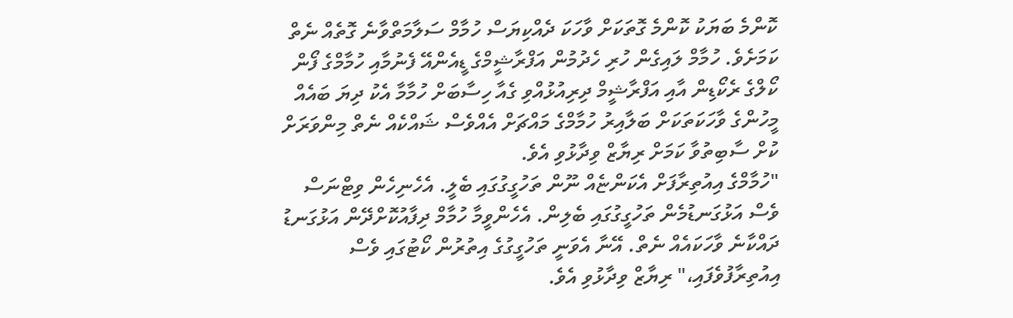ކޮންމެ ބަޔަކު ކޮންމެ ގޮތަކަށް ވާހަކަ ދެއްކިޔަސް ހުމާމް ސަލާމަތްވާނެ ގޮތެއް ނެތް ކަމަށެވެ. ހުމާމް ލައިގެން ހުރި ހެދުމުން އަފްރާޝީމްގެ ޑީއެންއޭ ފެނުމާއި ހުމާމްގެ ފޯން ކޯލްގެ ރެކޯޑިން އާއި އަފްރާޝީމް ދިރިއުޅުއްވި ގެއާ ހިސާބަށް ހުމާމާ އެކު ދިޔަ ބައެއް މީހުންގެ ވާހަކަތަކަށް ބަލާއިރު ހުމާމްގެ މައްޗަށް އެއްވެސް ޝައްކެއް ނެތް މިންވަރަށް ކުށް ސާބިތުވާ ކަމަށް ރިޔާޒް ވިދާޅުވި އެވެ.
"ހުމާމްގެ އިއުތިރާފަށް އެކަންޏެއް ނޫން ތަހުގީގުގައި ބެލީ. އެހެނިހެން ވިޓްނަސް ވެސް އަޅުގަނޑުމެން ތަހުގީގުގައި ބެލިން. އެހެންވީމާ ހުމާމް ދިފާއުކޮށްދޭން އަޅުގަނޑު ދައްކާނެ ވާހަކައެއް ނެތް. އޭނާ އެވަނީ ތަހުގީގުގެ އިތުރުން ކޯޓުގައި ވެސް އިއުތިރާފުވެފައި،" ރިޔާޒް ވިދާޅުވި އެވެ.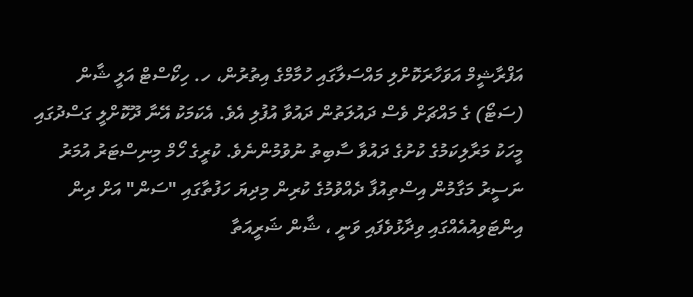އަފްރާޝީމް އަވަހާރަކޮށްލި މައްސަލާގައި ހުމާމްގެ އިތުރުން، ހ. ހިކޯސްޓް އަލީ ޝާން (ސަޓޯ) ގެ މައްޗަށް ވެސް ދައުލަތުން ދައުވާ އުފުލި އެވެ. އެކަމަކު އޭނާ ދޫކޮށްލީ ގަސްދުގައި މީހަކު މަރާލިކަމުގެ ކުށުގެ ދައުވާ ސާބިތު ނުވުމުންނެވެ. ކުރީގެ ހޯމް މިނިސްޓަރު އުމަރު ނަސީރު މަގާމުން އިސްތިއުފާ ދެއްވުމުގެ ކުރިން މިދިޔަ ހަފުތާގައި "ސަން" އަށް ދިން އިންޓަވިއުއެއްގައި ވިދާޅުވެފައި ވަނީ ، ޝާން ޝަރީއަތާ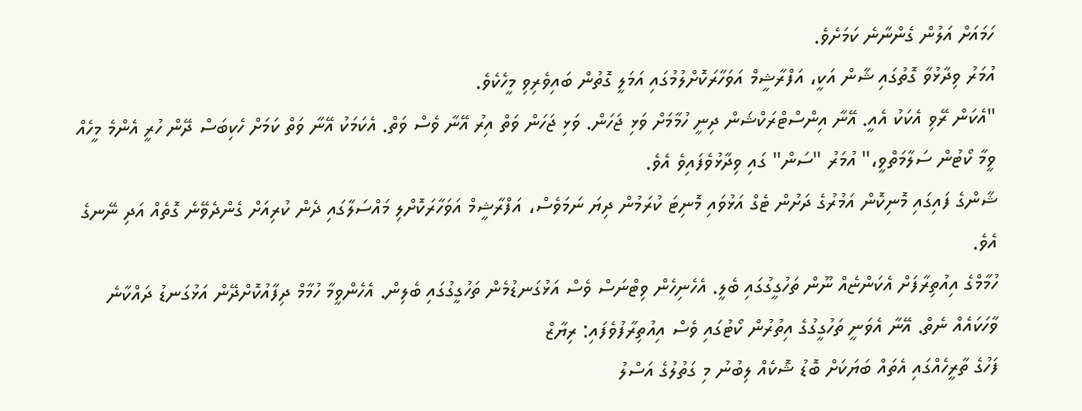ހަމައަށް އަލުން ގެންނާނެ ކަމަށެވެ.
އުމަރު ވިދާޅުވާ ގޮތުގައި ޝާން އަކީ، އަފްރާޝީމް އަވަހާރަކޮށްލުމުގައި އަމަލީ ގޮތުން ބައިވެރިވި މީހެކެވެ.
"އެކަން ރޭވި އެކަކު އެއީ. އޭނާ އިންސްޓްރަކްޝަން ދިނީ ހުމާމަށް ވަޅި ޖަހަން. ވަޅި ޖަހަން ވަތް އިރު އޭނާ ވެސް ވަތް. އެކަމަކު އޭނާ ވަތް ކަމަށް ހެކިބަސް ދޭން ހުރީ އެންމެ މީހެއް ވީމާ ކޯޓުން ސަލާމަތްވީ،" އުމަރު "ސަން" ގައި ވިދާޅުވެފައިވެ އެވެ.
ޝާންގެ ފައިގައި މޮނިކޮން އަމުރުގެ ދަށުން ޓެގް އަޅުވައި މޮނިޓަ ކުރަމުން ދިޔަ ނަމަވެސް، އަފްރާޝީމް އަވަހާރަކޮށްލި މައްސަލާގައި ދެން ކުރިއަށް ގެންދެވޭނެ ގޮތެއް އަދި ނޭނގެ އެވެ.
ހުމާމްގެ އިއުތިރާފަށް އެކަންޏެއް ނޫން ތަހުގީގުގައި ބެލީ. އެހެނިހެން ވިޓްނަސް ވެސް އަޅުގަނޑުމެން ތަހުގީގުގައި ބެލިން. އެހެންވީމާ ހުމާމް ދިފާއުކޮށްދޭން އަޅުގަނޑު ދައްކާނެ ވާހަކައެއް ނެތް. އޭނާ އެވަނީ ތަހުގީގުގެ އިތުރުން ކޯޓުގައި ވެސް އިއުތިރާފުވެފައި: ރިޔާޒް
ފަހުގެ ތާރީހެއްގައި އެތައް ބަޔަކަށް ބޮޑު ޝޮކެއް ލިބުނު މި ގަތުލުގެ އަސްލު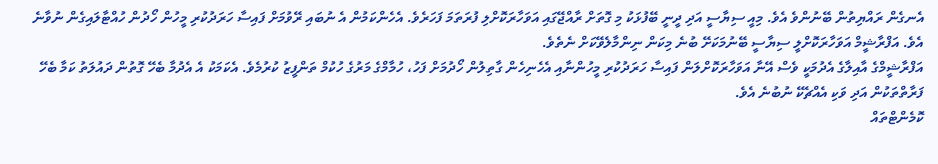އެނގެން ރައްޔިތުން ބޭނުންވެ އެވެ. މިއީ ސިޔާސީ އަދި ދީނީ ބޭފުޅަކު މި ގޮތަށް ރާއްޖޭގައި އަވަހާރަކޮށްލި ފުރަތަމަ ފަހަރެވެ. އެހެންކަމުން އެ ނުބައި ރޭވުމަށް ފައިސާ ހަރަދުކުރި މީހުން ހޯދުން ހުއްޓާލައިގެން ނުވާނެ އެވެ. އަފްރާޝީމް އަވަހާރަކޮށްލީ ސިޔާސީ ބޭނުމަކަށޭ ބުނެ މިކަން ނިންމާލެވޭކަށް ނެތެވެ.
އަފްރާޝީމްގެ އާއިލާގެ އެދުމަކީ ވެސް އޭނާ އަވަހާރަކޮށްލަން ފައިސާ ހަރަދުކުރި މީހުންނާއި އެހެނިހެން ގާތިލުން ހޯދުމަށް ފަހު، ހުމާމްގެ މަރުގެ ހުކުމް ތަންފީޒު ކުރުމެވެ. އެކަމަކު އެ އެދުމާ ބެހޭ ގޮތުން ދައުލަތު ކަމާ ބެހޭ ފަރާތްތަކުން އަދި ވަކި އެއްޗެކޭ ނުބުނެ އެވެ.
ކޮމެންޓްތައް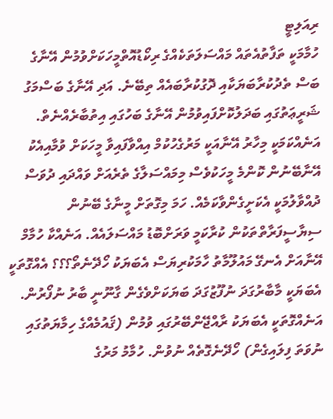ރިއަލިޓީ
ހުމާމަކީ ތަފާތުއެތައް މައްސަލަތަކެއްގެ ރިކޯޑުއޮތްމީހަކަށްވުމުން އޭނާގެ ބަސް ތެދުކުރާބަޔަކާއި ދޮގުކުރާބައެއް ތިބޭނެ. އަދި އޭނާގެ ބަސްމަގު ޝަރީޢަތުގައި ބަދަލުކޮށްފައިވުމުން އޭނާގެ ބަހުގައި އިތުބާރެއްނެތް. އަނެއްކަމަކީ މިހާރު އޭނާއަކީ މަރުގެހުކުމް އިއްވާފައިވާ މީހަކަށް ވުމާއިއެކު އޭނާބޭނުން ކޮންމެ މީހަކުވެސް މިމައްސަލާގެ ތެރެއަށް ވައްދައި ދުވަސް ދުއްވާލުމަކީ އެކަށީގެންވާކަމެއް. ހަމަ މިގޮތަށް މީނާގެ ބޭނުން ސިޔާސީފަރާތްތަކުން ކުރާކަމީ ވަރަށްބޮޑު މައްސަލައެއް. އަނެއްކާ ހުމާމް އޭނާއަށް އެނގޭ މައުލޫމާތު ހާމަކުރިޔަސް އެބަޔަކު ހޯދޭނެތޯ؟؟؟ އެއްގޮތަކީ އެބަޔަކީ މާބާރުގަދަ ނުފޫޒުގަދަ ބަޔަކަށްވެގެން ގާނޫނީ ބާރު ނުފޯރުން. އަނެއްގޮތަކީ އެބަޔަކު ރާއްޖޭންބޭރުގައި ވުމުން (ޤައުމެއްގެ ހިމާޔަތުގައި ނުވަތަ ފިލައިގެން) ހޯދޭނެގޮތެއް ނުވުން. ހުމާމު މަރުގެ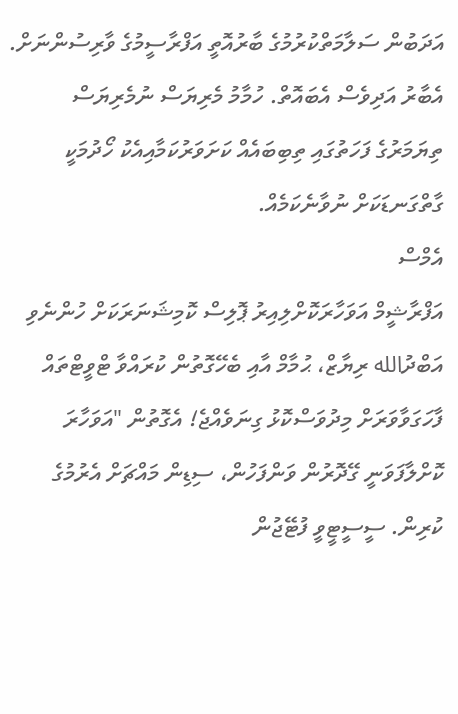އަދަބުން ސަލާމަތްކުރުމުގެ ބާރުއޮތީ އަފްރާސީމުގެ ވާރިސުންނަށް. އެބާރު އަދިވެސް އެބައޮތް. ހުމާމު މެރިޔަސް ނުމެރިޔަސް ތިޔަމަރުގެ ފަހަތުގައި ތިބިބައެއް ކަށަވަރުކަމާއިއެކު ހޯދުމަކީ ގާތްގަނޑަކަށް ނުވާނެކަމެއް.
އެމްސް
އަފްރާޝީމް އަވަހާރަކޮށްލިއިރު ޕޮލިސް ކޮމިޝަނަރަކަށް ހުންނެވި އަބްދުالله ރިޔާޒް، ޙުމާމް އާއި ބެހޭގޮތުން ކުރައްވާ ޓްވީޓްތައް ފާހަގަވާވަރަށް މިދުވަސްކޮޅު ގިނަވެއްޖެ! އެގޮތުން "އަވަހާރަ ކޮށްލާފަވަނީ ގޭދޮރުން ވަންފަހުން، ސިޑިން މައްޗަށް އެރުމުގެ ކުރިން. ސީސީޓީވީ ފުޓޭޖުން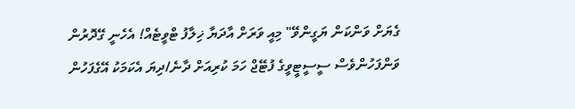ގެޔަށް ވަންކަން ޔަގީންވޭ" މިއީ ވަރަށް އާދަޔާ ޚިލާފު ޓްވީޓެއް! އެހެނީ ގޭދޮރުން ވަންފަހުންވެސް ސީސީޓީވީގެ ފުޓޭޖް ހަމަ ކުރިއަށް ދާނެ/ދިޔަ އެކަމަކު އޭގެފަހުން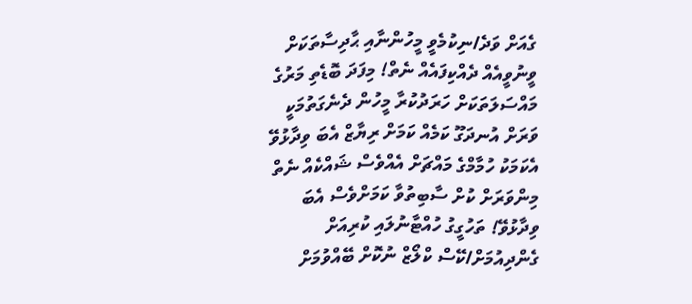ގެއަށް ވަދެ/ނިކުމެވީ މީހުންނާއި ޙާދިސާތަކަށް ވީނުވީއެއް ދެއްކިފައެއް ނެތް! މިފަދަ ބޮޑެތި މަރުގެ މައްސަލަތަކަށް ހަރަދުކުރާ މީހުން ދެނެގަތުމަކީ ވަރަށް އުނދަގޫ ކަމެއް ކަމަށް ރިޔާޒް އެބަ ވިދާޅުވޭ އެކަމަކު ހުމާމްގެ މައްޗަށް އެއްވެސް ޝައްކެއް ނެތް މިންވަރަށް ކުށް ސާބިތުވާ ކަމަށްވެސް އެބަ ވިދާޅުވޭ! ތަހުގީގު ހުއްޓާނުލައި ކުރިއަށް ގެންދިއުމަށް/ކޭސް ކްލޯޒް ނުކޮށް ބޭއްވުމަށް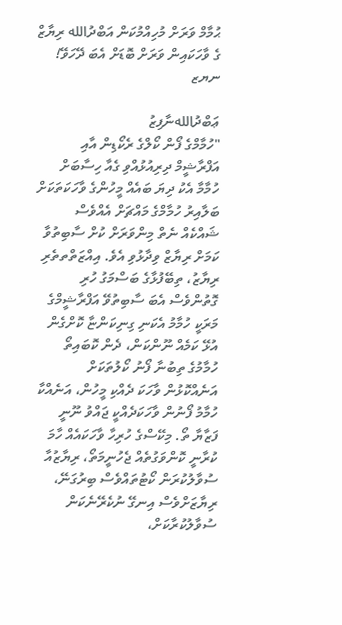ޙުމާމް ވަރަށް މުހިއްމުކަން އަބްދުالله ރިޔާޒް ގެ ވާހަކައިން ވަރަށް ބޮޑަށް އެބަ ދޭހަވޭ!
ނޔޒ

ޢަބްދުاللهނާފިޒު
"ހުމާމްގެ ފޯން ކޯލްގެ ރެކޯޑިން އާއި އަފްރާޝީމް ދިރިއުޅުއްވި ގެއާ ހިސާބަށް ހުމާމާ އެކު ދިޔަ ބައެއް މީހުންގެ ވާހަކަތަކަށް ބަލާއިރު ހުމާމްގެ މައްޗަށް އެއްވެސް ޝައްކެއް ނެތް މިންވަރަށް ކުށް ސާބިތުވާ ކަމަށް ރިޔާޒް ވިދާޅުވި އެވެ. އިއްޒަތްތތެރި ރިޔާޒު، ތިބޭފުޅާގެ ބަސްމަގު ހުރި ގޮތުންވެސް އެބަ ސާބިތުވޭ އަފްރާޝީމްގެ މަރަކީ ހުމާމު އެކަނި ގިނިކަންޏާ ކޮށްގެން އުޅޭ ކަމެއް ނޫންކަން، ދެން ކޮބައިތޯ ހުމާމުގެ ތިބުނާ ފޯނު ކޯލުތަކަށް އަނެއްކޮޅުން ވާހަކަ ދެއްކި މީހުން، އަނެއްކާ ހުމާމު ފޯނުން ވާހަކަދެއްކީ ޖައްވު ނޫނީ ފަޒާޔާ ތޯ. މިކޭސްގެ ހުރިހާ ވާހަކައެއް ހާމަ ކުރާނީ ކޮންވަގުތެއް ޖެހުނީމަތޯ، ރިޔާޒުއާ ސުވާލުކުރަން ކޯޓުތައްވެސް ބިރުގަނޭ، ރިޔާޒަށްވެސް އިނގޭ ނުކެރޭނެކަން ސުވާލުކުރާކަށް،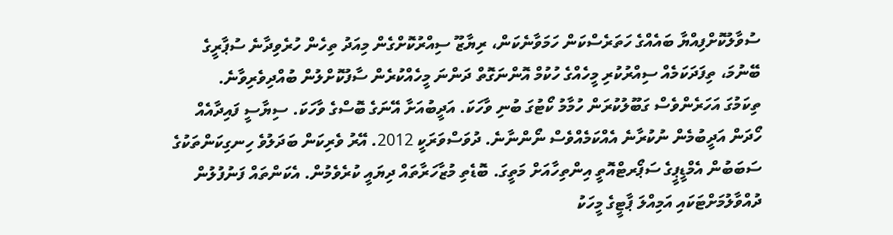ސުވާލުކޮށްފިއްޔާ ބައެއްގެ ހަތަރެސްކަން ހަމަވާނެކަން، ރިޔާޒޫ ސިއްރުކޮށްގެން މިއަދު ތިހެން ހުރެވިދާނެ ސުޕާރީގެ ބޭނުމަ، ތިފަދަކަމެއް ސިއްރުކުރި މީހެއްގެ ހުކުމް އޮންނަގޮތް ދަންނަ މީހެއްކުރެން ސާފުކޮށްލުން ބުއްދިވެރިވާނެ.
ތިކަމުގަ އަހަރެންވެސް ގަބޫލުކުރަން ހުމާމު ކޯޓުގަ ބުނި ވާހަކަ. އަދީބުއަށާ އޭނަގެ ބޮސްގެ ވާހަކަ. ސިޔާސީ ފައިދާއެއް ހޯދަން އަދީބުމެން ނުކުރާނެ އެއްކަމެއްވެސް ނޯންނާނެ. ދުވަސްވަރަކީ 2012. އޭރު ވެރިކަން ބަދަލުވެ ހިނގިކަންތަކުގެ ސަބަބުން އެމްޑީޕީގެ ސަޕޯރޓްއޮތީ އިންތިހާއަށް މަތީގަ. ބޮޑެތި މުޒާހަރާތައް ދިޔައީ ކުރެވެމުން. އެކަންތައް ފަނުފުލުން ދުއްވާލުމަށްޓަކައި އަމިއްލަ ޕާޓީގެ މީހަކު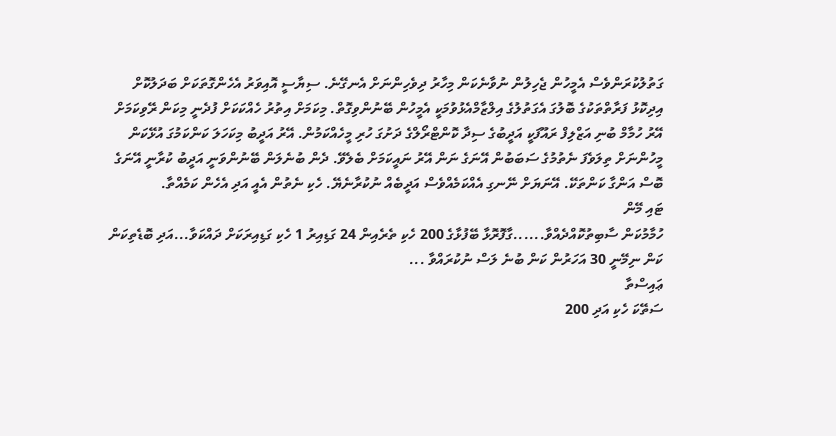ގަތުލުކުރަންވެސް އެމީހުން ޖެހިލުން ނުވާނެކަން މިހާރު ދިވެހިންނަށް އެނގޭނެ. ސިޔާސީ އޮއިވަރު އެހެންގޮތަކަށް ބަދަލުކޮށް އިދިކޮޅު ފަރާތްތަކުގެ ބޮލުގަ އެގަތުލުގެ އިލްޒާމްއެޅުވުމަކީ އެމީހުން ބޭނުންވިގޮތް. މިކަމަށް އިތުރު ހެއްކަކަށް ފުދެނީ މިކަން ރޭވިކަމަށް އޭރު ހުމާމް ބުނި އަޒްލިފް ރައޫފަކީ އަދީބުގެ ސިދާ ކޮންޓްރޯލްގެ ދަށުގަ ހުރި މީހެއްކަމުން. އޭރު އަދީބު މިކަހަލަ ކަންކަމުގަ އުޅޭކަން މީހުންނަށް ތިލަވެފަ ނެތުމުގެ ސަބަބުން އޭނަގެ ނަން އޭރު ނައީކަމަށް ބެލެވޭ. ދެން ބުނެލަން ބޭނުންވަނީ އަދީބު ކުރާނީ އޭނަގެ ބޮސް އަންގާ ކަންތަކޭ. އޭނަޔަށް ނޭނގި އެއްކަމެއްވެސް އަދީބެއް ނުކުރާނެޔޭ. ހެކި ނެތުން އެއީ އަދި އެހެން ކަމެއްތާ.
ޓައި މޭން
ހުމާމުކަން ސާބިތުކޮއްދެއްވާ......ގާފޮރޮޅާ ބޭފުޅާގެ 200 ހެކި ތެރެއިން 24 ގަޑިއިރު 1 ހެކި ގަޑިއިރަކަށް ދައްކަވާ...އަދި ބޮޑެތިކަން ކަން ނިމޭނީ 30 އަހަރުން ކަން ބުނެ ލަސް ނުކުރައްވާ ...
ޢައިސްތާ
ސަތޭކަ ހެކި އަދި 200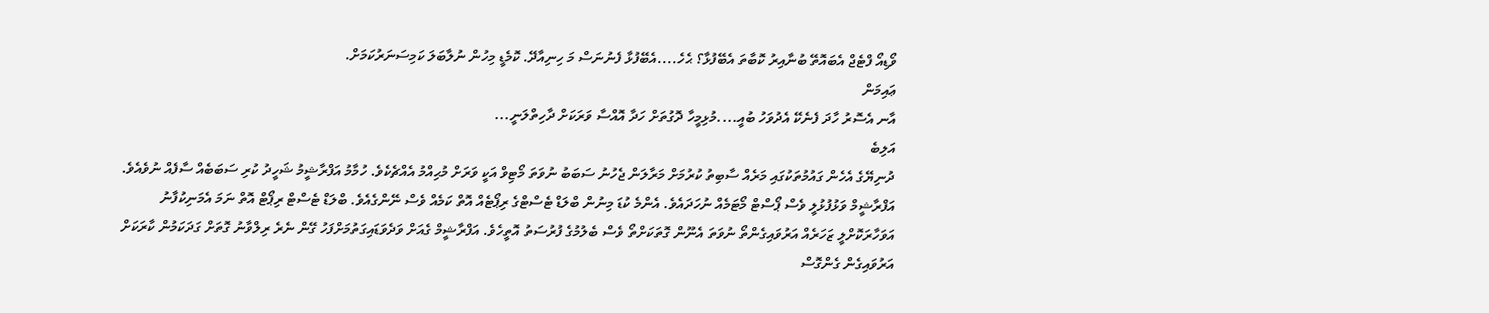ވޯޑިއޯ ފްޓެޖް އެބައޮތޭ ބުނާއިރު ކޮބާތަ އެބޭފުޅާ؟ ޙެހެ....އެބޭފުޅާ ފެނުނަސް މަ ހިނިއާދޭ. ކޮމެޑީ މިހުން ނުލާބަލަ ކަމިސަނަރުކަމަށް.
ޢައިމަން
އާނ އެސޮރު ހާދަ ފެނެކޭ އެދުވަހު ބުއީ....މުޅިމީހާ ދޮގުތަށް ހަދާ އޮއްސާ ވަރަކަށް ދާހިތްލަނީ...
އަލިބެ
ދުނިޔޭގެ އެހެން ގައުމުތަކުގައި މަރެއް ސާބިތު ކުރުމަށް މަރާލަން ޖެހުނު ސަބަބު ނުވަތަ މޯޓިވް އަކީ ވަރަށް މުޙިއްމު އެއްޗެކެވެ. ހުމާމު އަފްރާޝީމު ޝަހީދު ކުރި ސަބަބެއް ސާފެއް ނުވެއެވެ. އަފްރާޝީމް ވަޅުފުޅުލީ ވެސް ޕޯސްޓް މޯޓަމެއް ނުހަދައެވެ. އެންމެ ކުޑަ މިނުން ބްލަޑް ޓެސްޓްގެ ރިޕޯޓެއް އޮތް ކަމެއް ވެސް ނޭންގެއެވެ. ބްލަޑް ޓެސްޓް ރިޕޯޓް އޮތް ނަމަ އެމަނިކުފާނު އަވަހާރަކޮށްލީ ޒަހަރެއް އަރުވައިގެންތޯ ނުވަތަ އެނޫން ގޮތަކަށްތޯ ވެސް ބެލުމުގެ ފުރުސަތު އޮތީހެވެ. އަފްރާޝީމް ގެއަށް ވަދެވަޑައިގަތުމަށްފަހު ގޭން ނެރެ ރިލްވާނު ގޮތަށް ގަދަކަމުން ކާރަކަށް އަރުވައިގެން ގެންގޮސް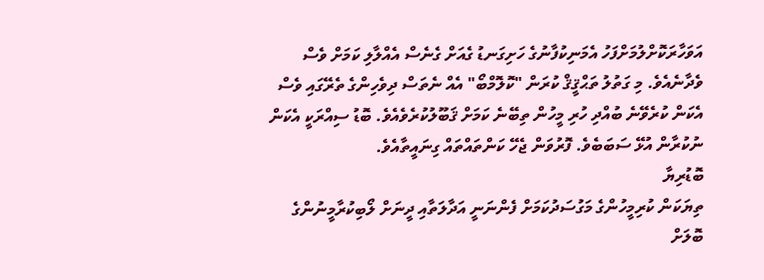އަވަހާރަކޮށްލުމަށްފަހު އެމަނިކުފާނުގެ ހަށިގަނޑު ގެއަށް ގެނެސް އެއްލާލި ކަމަށް ވެސް ވެދާނެއެވެ. މި ގަތުލު ތަޙްޤީޤް ކުރަން "ކޮލޮމްބޯ" އެއް ނެތަސް ދިވެހިންގެ ތެރޭގައި ވެސް އެކަން ކުރެވޭނެ ބުއްދި ހުރި މީހުން ތިބޭނެ ކަމަށް ޤަބޫލުކުރެވެއެވެ. ބޮޑު ސިއްރަކީ އެކަން ނުކުރާން އުޅޭ ސަބަބެވެ. ފޮރުވަން ޖެހޭ ކަންތައްތައް ގިނައީތާއެވެ.
ބޮޑުރިޔާ
ތިޔަކަން ކުރިމީހުންގެ މަގުސަދުކަމަށް ފެންނަނީ އަދާލަތާއި ދީނަށް ލޯބިކުރާމީނުންގެ ބޮލަށް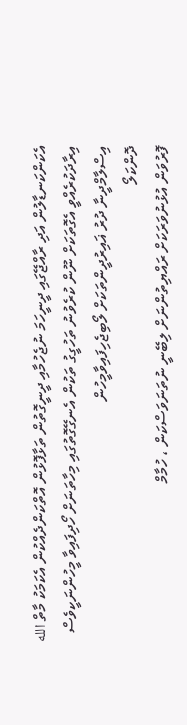އެކަންކަނޑާލުން އަދި ރާއްޖޭގައި ދީނީހަމަ ނުޖެހުމާއި ދީނީގޮތުން ތަޅާފޮޅުން އޮތްކަންދެއްކުން އެކަމަކު މާތް الله އިރާދަކުރެއްވީ އެގޮތަކަށް ނޫން ކުރެވުނު ތަހުގީގު ތަކުން އެނގޭގޮތުގައި މިހާތަނަށް ހޯދިފައިވާ މީހުންނަކީވެސް އިސްލާމްދީނާ ދުރު ޣައިރުދީންތަކަށް ލޯބިޖެހިފައިވާމީހުން
ދޮންކަލޯ
ފޮރުވަން އުޅުނުވަރަކަށް ރައްޔިތުންނަށް ލިބޭނީ ނުތަނަވަސްކަން ، ހުމާމް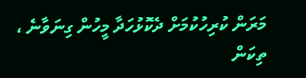މަރަން ކުރިހުކުމަށް ދެކޮޅުހަދާ މީހުން ގިނަވާނެ ، ތިކަން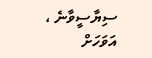ސިޔާސީވާނެ ، އަވަހަށް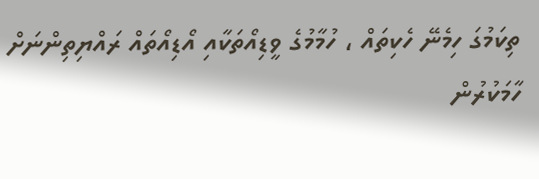ތިކަމުގަ ހިމެނޭ ހެކިތައް ، ހުމާމުގެ ވީޑިއޯތަކާއި އޯޑިއޯތައް ރައްޔިތިންނަށް ހާމަކުރުން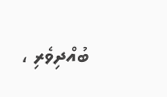ބުއްދިވެރި ،